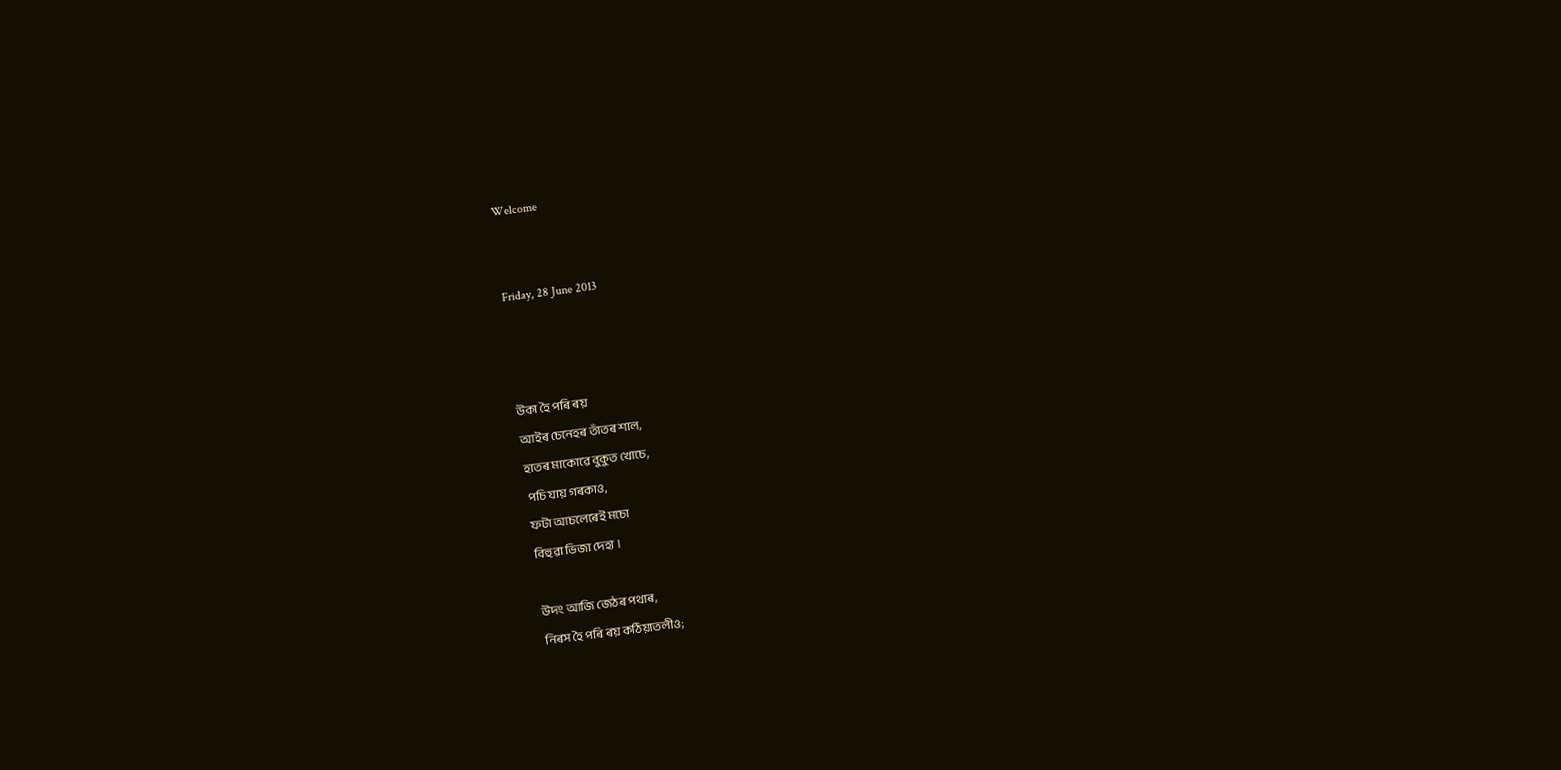Welcome


Friday, 28 June 2013



উকা হৈ পৰি ৰয়
আইৰ চেনেহৰ তাঁতৰ শাল,
হাতৰ মাকোৱে বুকুত খোচে,
পচি যায় গৰকাও,
ফটা আচলেৰেই মচো
বিহুৱা ভিজা দেহা ।

উদং আজি জেঠৰ পথাৰ,
নিৰস হৈ পৰি ৰয় কঠিয়াতলীও;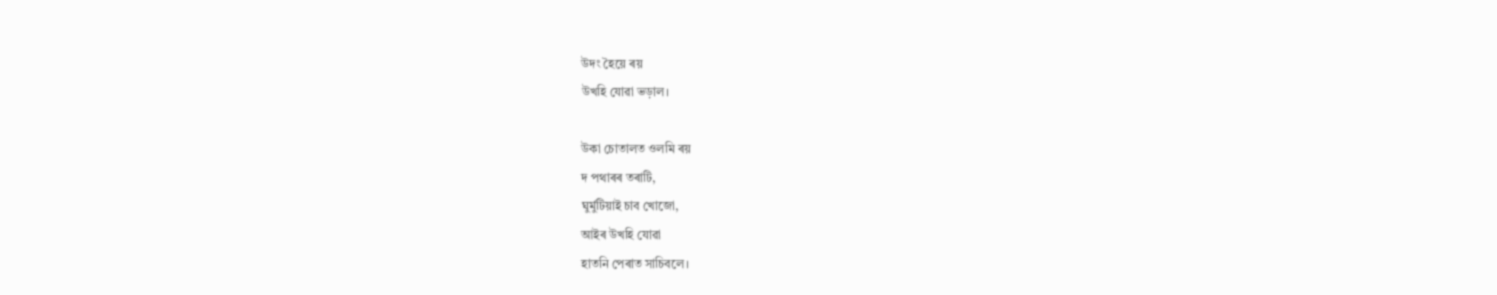উদং হৈয়ে ৰয়
উখহি যোৱা ভড়াল।

উকা চোতালত ওলমি ৰয়
দ পথাৰৰ তৰাটি,
ঘুর্মুটিয়াই চাব খোজো,
আইৰ উখহি যোৱা
হাতনি পেৰাত সাচিবলে।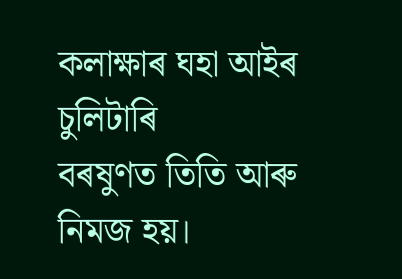কলাক্ষাৰ ঘহা আইৰ চুলিটাৰি
বৰষুণত তিতি আৰু নিমজ হয়।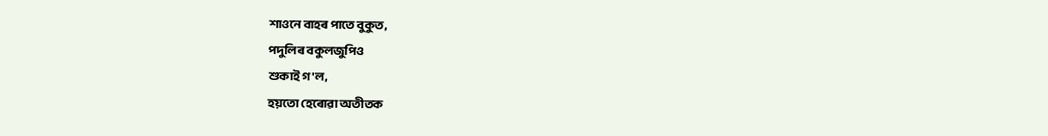শাওনে বাহৰ পাতে বুকুত,
পদুলিৰ বকুলজুপিও
শুকাই গ'ল,
হয়তো হেৰোৱা অতীতক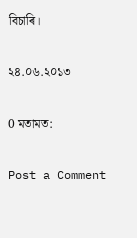বিচাৰি।

২৪.০৬.২০১৩

0 মতামত:

Post a Comment